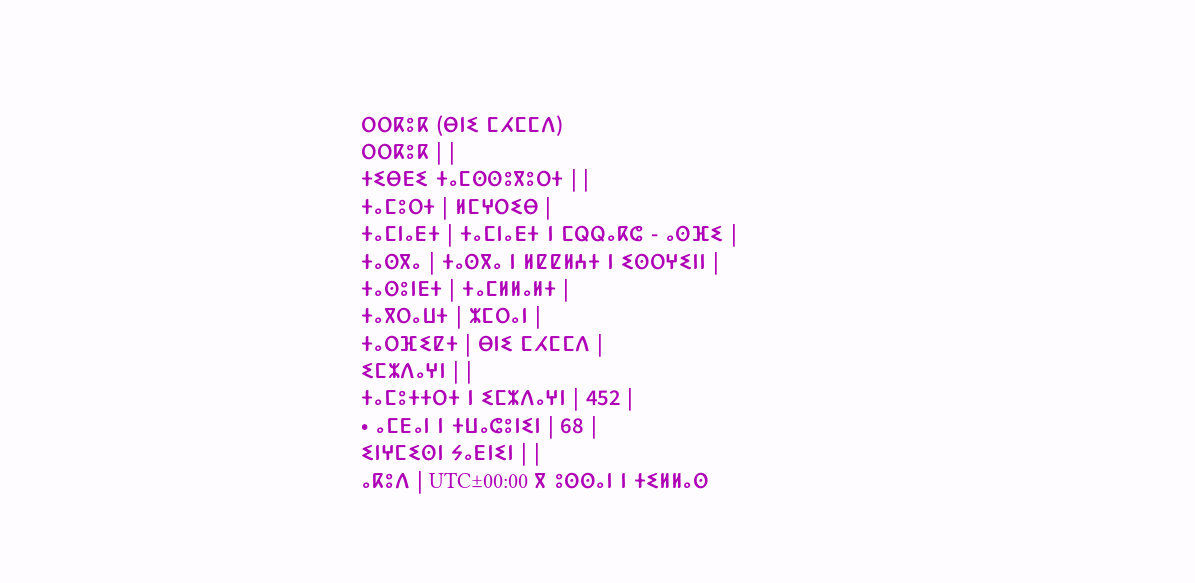ⵔⵔⴽⵓⴽ (ⴱⵏⵉ ⵎⵃⵎⵎⴷ)
ⵔⵔⴽⵓⴽ | |
ⵜⵉⴱⴹⵉ ⵜⴰⵎⵙⵙⵓⴳⵓⵔⵜ | |
ⵜⴰⵎⵓⵔⵜ | ⵍⵎⵖⵔⵉⴱ |
ⵜⴰⵎⵏⴰⴹⵜ | ⵜⴰⵎⵏⴰⴹⵜ ⵏ ⵎⵕⵕⴰⴽⵛ - ⴰⵙⴼⵉ |
ⵜⴰⵙⴳⴰ | ⵜⴰⵙⴳⴰ ⵏ ⵍⵇⵇⵍⵄⵜ ⵏ ⵉⵙⵔⵖⵉⵏⵏ |
ⵜⴰⵙⵓⵏⴹⵜ | ⵜⴰⵎⵍⵍⴰⵍⵜ |
ⵜⴰⴳⵔⴰⵡⵜ | ⵣⵎⵔⴰⵏ |
ⵜⴰⵔⴼⵉⵇⵜ | ⴱⵏⵉ ⵎⵃⵎⵎⴷ |
ⵉⵎⵣⴷⴰⵖⵏ | |
ⵜⴰⵎⵓⵜⵜⵔⵜ ⵏ ⵉⵎⵣⴷⴰⵖⵏ | 452 |
• ⴰⵎⴹⴰⵏ ⵏ ⵜⵡⴰⵛⵓⵏⵉⵏ | 68 |
ⵉⵏⵖⵎⵉⵙⵏ ⵢⴰⴹⵏⵉⵏ | |
ⴰⴽⵓⴷ | UTC±00:00 ⴳ ⵓⵙⵙⴰⵏ ⵏ ⵜⵉⵍⵍⴰⵙ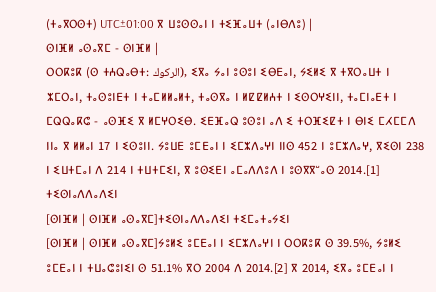(ⵜⴰⴳⵔⵙⵜ) UTC±01:00 ⴳ ⵡⵓⵙⵙⴰⵏ ⵏ ⵜⵉⴼⴰⵡⵜ (ⴰⵏⴱⴷⵓ) |
ⵙⵏⴼⵍ ⴰⵙⴰⴳⵎ - ⵙⵏⴼⵍ |
ⵔⵔⴽⵓⴽ (ⵙ ⵜⵄⵕⴰⴱⵜ: الركوك), ⵉⴳⴰ ⵢⴰⵏ ⵓⵙⵓⵏ ⵉⴱⴹⴰⵏ, ⵢⵉⵍⵉ ⴳ ⵜⴳⵔⴰⵡⵜ ⵏ ⵣⵎⵔⴰⵏ, ⵜⴰⵙⵓⵏⴹⵜ ⵏ ⵜⴰⵎⵍⵍⴰⵍⵜ, ⵜⴰⵙⴳⴰ ⵏ ⵍⵇⵇⵍⵄⵜ ⵏ ⵉⵙⵔⵖⵉⵏⵏ, ⵜⴰⵎⵏⴰⴹⵜ ⵏ ⵎⵕⵕⴰⴽⵛ - ⴰⵙⴼⵉ ⴳ ⵍⵎⵖⵔⵉⴱ. ⵉⴹⴼⴰⵕ ⵓⵙⵓⵏ ⴰⴷ ⵉ ⵜⵔⴼⵉⵇⵜ ⵏ ⴱⵏⵉ ⵎⵃⵎⵎⴷ ⵏⵏⴰ ⴳ ⵍⵍⴰⵏ 17 ⵏ ⵉⵙⵓⵏⵏ. ⵢⵓⵡⴹ ⵓⵎⴹⴰⵏ ⵏ ⵉⵎⵣⴷⴰⵖⵏ ⵏⵏⵙ 452 ⵏ ⵓⵎⵣⴷⴰⵖ, ⴳⵉⵙⵏ 238 ⵏ ⵉⵡⵜⵎⴰⵏ ⴷ 214 ⵏ ⵜⵡⵜⵎⵉⵏ, ⴳ ⵓⵙⵉⴹⵏ ⴰⵎⴰⴷⴷⵓⴷ ⵏ ⵓⵙⴳⴳⵯⴰⵙ 2014.[1]
ⵜⵉⵙⵏⴰⴷⴷⴰⴷⵉⵏ
[ⵙⵏⴼⵍ | ⵙⵏⴼⵍ ⴰⵙⴰⴳⵎ]ⵜⵉⵙⵏⴰⴷⴷⴰⴷⵉⵏ ⵜⵉⵎⴰⵜⴰⵢⵉⵏ
[ⵙⵏⴼⵍ | ⵙⵏⴼⵍ ⴰⵙⴰⴳⵎ]ⵢⵓⵍⵉ ⵓⵎⴹⴰⵏ ⵏ ⵉⵎⵣⴷⴰⵖⵏ ⵏ ⵔⵔⴽⵓⴽ ⵙ 39.5%, ⵢⵓⵍⵉ ⵓⵎⴹⴰⵏ ⵏ ⵜⵡⴰⵛⵓⵏⵉⵏ ⵙ 51.1% ⴳⵔ 2004 ⴷ 2014.[2] ⴳ 2014, ⵉⴳⴰ ⵓⵎⴹⴰⵏ ⵏ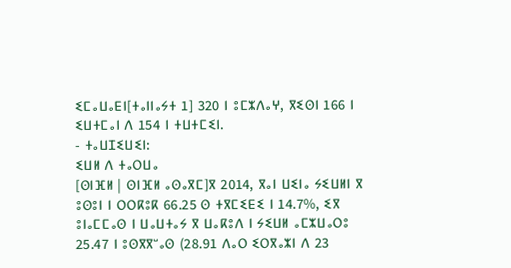ⵉⵎⴰⵡⴰⴹⵏ[ⵜⴰⵏⵏⴰⵢⵜ 1] 320 ⵏ ⵓⵎⵣⴷⴰⵖ, ⴳⵉⵙⵏ 166 ⵏ ⵉⵡⵜⵎⴰⵏ ⴷ 154 ⵏ ⵜⵡⵜⵎⵉⵏ.
- ⵜⴰⵡⵊⵉⵡⵉⵏ:
ⵉⵡⵍ ⴷ ⵜⴰⵔⵡⴰ
[ⵙⵏⴼⵍ | ⵙⵏⴼⵍ ⴰⵙⴰⴳⵎ]ⴳ 2014, ⴳⴰⵏ ⵡⵉⵏⴰ ⵢⵉⵡⵍⵏ ⴳ ⵓⵙⵓⵏ ⵏ ⵔⵔⴽⵓⴽ 66.25 ⵙ ⵜⴳⵎⵉⴹⵉ ⵏ 14.7%, ⵉⴳ ⵓⵏⴰⵎⵎⴰⵙ ⵏ ⵡⴰⵡⵜⴰⵢ ⴳ ⵡⴰⴽⵓⴷ ⵏ ⵢⵉⵡⵍ ⴰⵎⵣⵡⴰⵔⵓ 25.47 ⵏ ⵓⵙⴳⴳⵯⴰⵙ (28.91 ⴷⴰⵔ ⵉⵔⴳⴰⵣⵏ ⴷ 23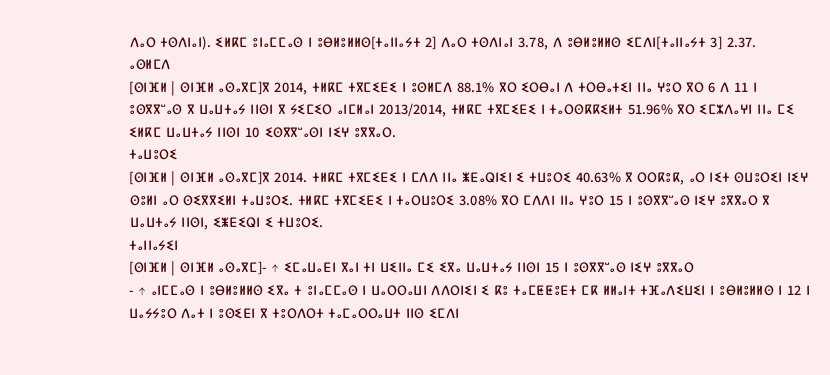ⴷⴰⵔ ⵜⵙⴷⵏⴰⵏ). ⵉⵍⴽⵎ ⵓⵏⴰⵎⵎⴰⵙ ⵏ ⵓⴱⵍⵓⵍⵍⵙ[ⵜⴰⵏⵏⴰⵢⵜ 2] ⴷⴰⵔ ⵜⵙⴷⵏⴰⵏ 3.78, ⴷ ⵓⴱⵍⵓⵍⵍⵙ ⵉⵎⴷⵏ[ⵜⴰⵏⵏⴰⵢⵜ 3] 2.37.
ⴰⵙⵍⵎⴷ
[ⵙⵏⴼⵍ | ⵙⵏⴼⵍ ⴰⵙⴰⴳⵎ]ⴳ 2014, ⵜⵍⴽⵎ ⵜⴳⵎⵉⴹⵉ ⵏ ⵓⵙⵍⵎⴷ 88.1% ⴳⵔ ⵉⵔⴱⴰⵏ ⴷ ⵜⵔⴱⴰⵜⵉⵏ ⵏⵏⴰ ⵖⵓⵔ ⴳⵔ 6 ⴷ 11 ⵏ ⵓⵙⴳⴳⵯⴰⵙ ⴳ ⵡⴰⵡⵜⴰⵢ ⵏⵏⵙⵏ ⴳ ⵢⵉⵎⵉⵔ ⴰⵏⵎⵍⴰⵏ 2013/2014, ⵜⵍⴽⵎ ⵜⴳⵎⵉⴹⵉ ⵏ ⵜⴰⵔⵙⴽⴽⵉⵍⵜ 51.96% ⴳⵔ ⵉⵎⵣⴷⴰⵖⵏ ⵏⵏⴰ ⵎⵉ ⵉⵍⴽⵎ ⵡⴰⵡⵜⴰⵢ ⵏⵏⵙⵏ 10 ⵉⵙⴳⴳⵯⴰⵙⵏ ⵏⵉⵖ ⵓⴳⴳⴰⵔ.
ⵜⴰⵡⵓⵔⵉ
[ⵙⵏⴼⵍ | ⵙⵏⴼⵍ ⴰⵙⴰⴳⵎ]ⴳ 2014. ⵜⵍⴽⵎ ⵜⴳⵎⵉⴹⵉ ⵏ ⵎⴷⴷ ⵏⵏⴰ ⵥⴹⴰⵕⵏⵉⵏ ⵉ ⵜⵡⵓⵔⵉ 40.63% ⴳ ⵔⵔⴽⵓⴽ, ⴰⵔ ⵏⵉⵜ ⵙⵡⵓⵔⵉⵏ ⵏⵉⵖ ⵙⵓⵍⵏ ⴰⵔ ⵙⵉⴳⴳⵉⵍⵏ ⵜⴰⵡⵓⵔⵉ. ⵜⵍⴽⵎ ⵜⴳⵎⵉⴹⵉ ⵏ ⵜⴰⵔⵡⵓⵔⵉ 3.08% ⴳⵔ ⵎⴷⴷⵏ ⵏⵏⴰ ⵖⵓⵔ 15 ⵏ ⵓⵙⴳⴳⵯⴰⵙ ⵏⵉⵖ ⵓⴳⴳⴰⵔ ⴳ ⵡⴰⵡⵜⴰⵢ ⵏⵏⵙⵏ, ⵉⵥⴹⵉⵕⵏ ⵉ ⵜⵡⵓⵔⵉ.
ⵜⴰⵏⵏⴰⵢⵉⵏ
[ⵙⵏⴼⵍ | ⵙⵏⴼⵍ ⴰⵙⴰⴳⵎ]- ↑ ⵉⵎⴰⵡⴰⴹⵏ ⴳⴰⵏ ⵜⵏ ⵡⵉⵏⵏⴰ ⵎⵉ ⵉⴳⴰ ⵡⴰⵡⵜⴰⵢ ⵏⵏⵙⵏ 15 ⵏ ⵓⵙⴳⴳⵯⴰⵙ ⵏⵉⵖ ⵓⴳⴳⴰⵔ
- ↑ ⴰⵏⵎⵎⴰⵙ ⵏ ⵓⴱⵍⵓⵍⵍⵙ ⵉⴳⴰ ⵜ ⵓⵏⴰⵎⵎⴰⵙ ⵏ ⵡⴰⵔⵔⴰⵡⵏ ⴷⴷⵔⵏⵉⵏ ⵉ ⴽⵓ ⵜⴰⵎⵟⵟⵓⴹⵜ ⵎⴽ ⵍⵍⴰⵏⵜ ⵜⴼⴰⴷⵉⵡⵉⵏ ⵏ ⵓⴱⵍⵓⵍⵍⵙ ⵏ 12 ⵏ ⵡⴰⵢⵢⵓⵔ ⴷⴰⵜ ⵏ ⵓⵙⵉⴹⵏ ⴳ ⵜⵓⵔⴷⵔⵜ ⵜⴰⵎⴰⵔⵔⴰⵡⵜ ⵏⵏⵙ ⵉⵎⴷⵏ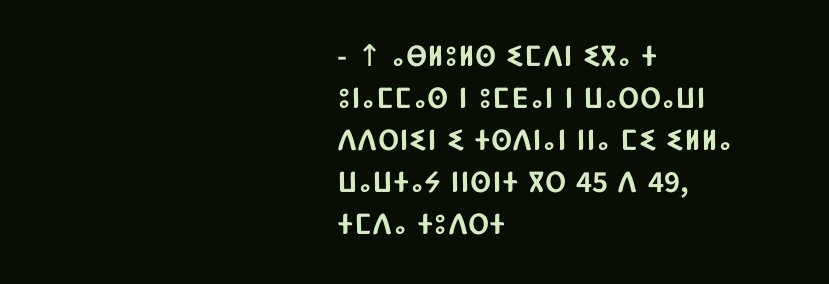- ↑ ⴰⴱⵍⵓⵍⵙ ⵉⵎⴷⵏ ⵉⴳⴰ ⵜ ⵓⵏⴰⵎⵎⴰⵙ ⵏ ⵓⵎⴹⴰⵏ ⵏ ⵡⴰⵔⵔⴰⵡⵏ ⴷⴷⵔⵏⵉⵏ ⵉ ⵜⵙⴷⵏⴰⵏ ⵏⵏⴰ ⵎⵉ ⵉⵍⵍⴰ ⵡⴰⵡⵜⴰⵢ ⵏⵏⵙⵏⵜ ⴳⵔ 45 ⴷ 49, ⵜⵎⴷⴰ ⵜⵓⴷⵔⵜ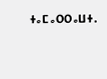ⵜⴰⵎⴰⵔⵔⴰⵡⵜ.